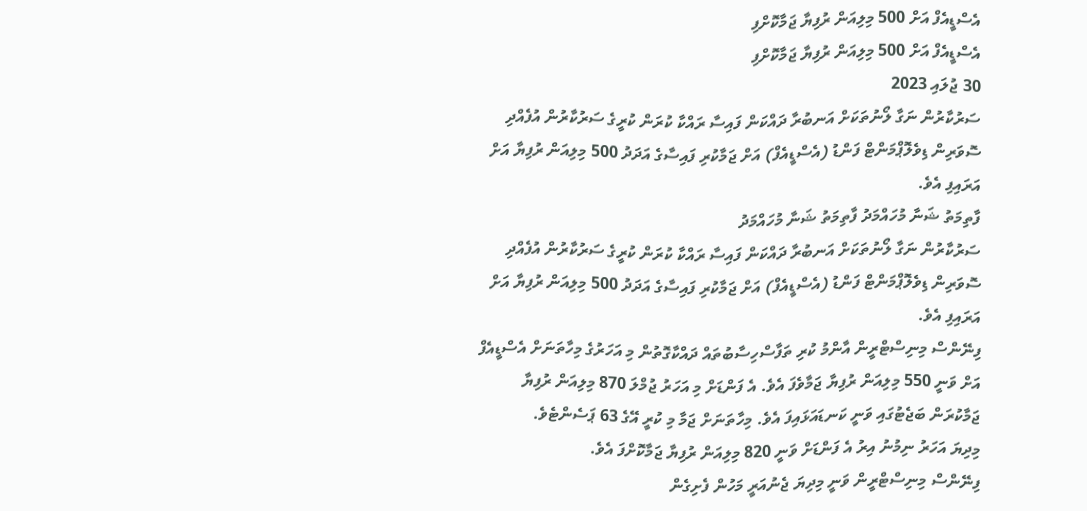އެސްޑީއެފް އަށް 500 މިލިއަން ރުފިޔާ ޖަމާކޮށްފި
އެސްޑީއެފް އަށް 500 މިލިއަން ރުފިޔާ ޖަމާކޮށްފި
30 ޖުލައި 2023
ސަރުކާރުން ނަގާ ލޯނުތަކަށް އަނބުރާ ދައްކަން ފައިސާ ރައްކާ ކުރަން ކުރީގެ ސަރުކާރުން އުފެއްދި ސޮވަރިން ޑިވެލޮޕްމަންޓް ފަންޑު (އެސްޑީއެފް) އަށް ޖަމާކުރި ފައިސާގެ އަދަދު 500 މިލިއަން ރުފިޔާ އަށް އަރައިފި އެވެ.
ފާތިމަތު ޝަނާ މުހައްމަދު ފާތިމަތު ޝަނާ މުހައްމަދު
ސަރުކާރުން ނަގާ ލޯނުތަކަށް އަނބުރާ ދައްކަން ފައިސާ ރައްކާ ކުރަން ކުރީގެ ސަރުކާރުން އުފެއްދި ސޮވަރިން ޑިވެލޮޕްމަންޓް ފަންޑު (އެސްޑީއެފް) އަށް ޖަމާކުރި ފައިސާގެ އަދަދު 500 މިލިއަން ރުފިޔާ އަށް އަރައިފި އެވެ.
ފިނޭންސް މިނިސްޓްރީން އާންމު ކުރި ތަފާސްހިސާބުތައް ދައްކާގޮތުން މި އަހަރުގެ މިހާތަނަށް އެސްޑީއެފް އަށް ވަނީ 550 މިލިއަން ރުފިޔާ ޖަމާވެފަ އެވެ. އެ ފަންޑަށް މި އަހަރު ޖުމްލަ 870 މިލިއަން ރުފިޔާ ޖަމާކުރަން ބަޖެޓުގައި ވަނީ ކަނޑައަޅައިފަ އެވެ. މިހާތަނަށް ޖަމާ މި ކުރީ އޭގެ 63 ޕަސެންޓެވެ.
މިދިޔަ އަހަރު ނިމުނު އިރު އެ ފަންޑަށް ވަނީ 820 މިލިއަން ރުފިޔާ ޖަމާކޮށްފަ އެވެ.
ފިނޭންސް މިނިސްޓްރީން ވަނީ މިދިޔަ ޖެނުއަރީ މަހުން ފެށިގެން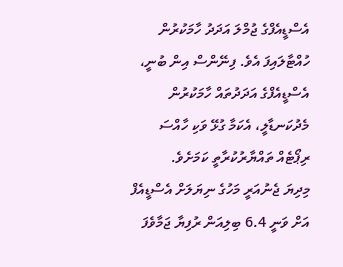އެސްޑީއެފްގެ ޖުމްލަ އަދަދު ހާމަކުރުން ހުއްޓާލައިފަ އެވެ. ފިނޭންސް އިން ބުނީ، އެސްޑީއެފްގެ އަދަދުތައް ހާމަކުރުން މެދުކަނޑާލީ، އެކަމާ ގުޅޭ ވަކި ހާއްސަ ރިޕޯޓެއް ތައްޔާރުކުރާތީ ކަމަށެވެ.
މިދިޔަ ޖެނުއަރީ މަހުގެ ނިޔަލަށް އެސްޑީއެފް އަށް ވަނީ 6.4 ބިލިއަން ރުފިޔާ ޖަމާވެފަ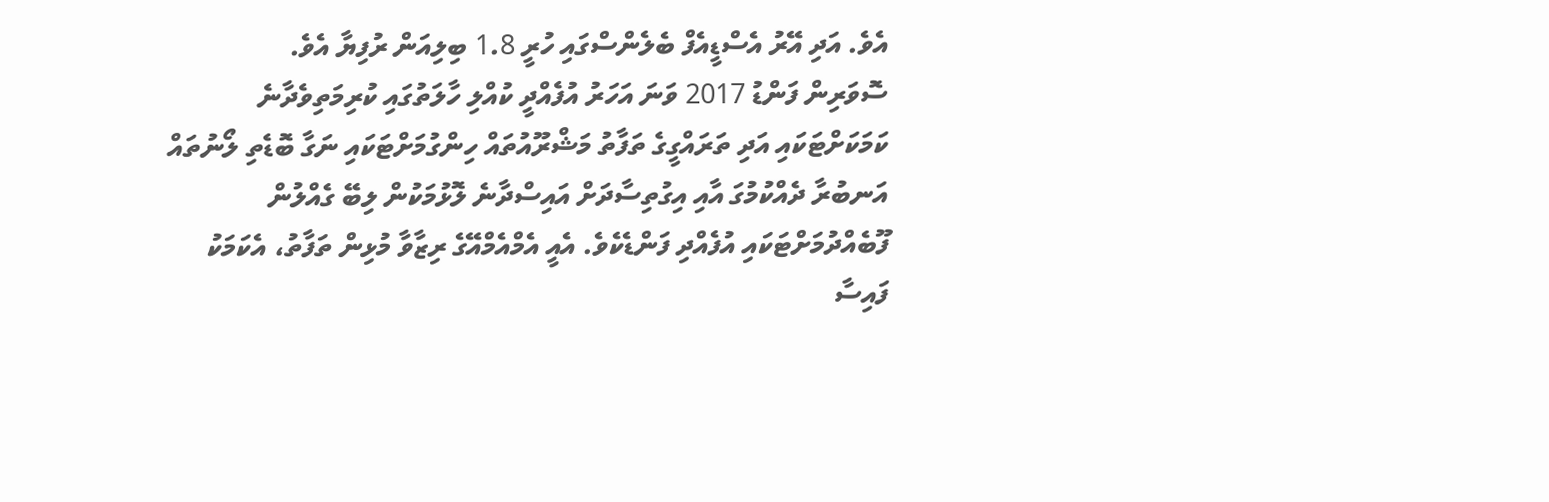އެވެ. އަދި އޭރު އެސްޑީއެފް ބެލެންސްގައި ހުރީ 1.8 ބިލިއަން ރުފިޔާ އެވެ.
ސޮވަރިން ފަންޑު 2017 ވަނަ އަހަރު އުފެއްދީ ކުއްލި ހާލަތުގައި ކުރިމަތިވެދާނެ ކަމަކަށްޓަކައި އަދި ތަރައްގީގެ ތަފާތު މަޝްރޫއުތައް ހިންގުމަށްޓަކައި ނަގާ ބޮޑެތި ލޯނުތައް އަނބުރާ ދެއްކުމުގަ އާއި އިގުތިސާދަށް އައިސްދާނެ ލޮޅުމަކުން ލިބޭ ގެއްލުން ފޫބެއްދުމަށްޓަކައި އުފެއްދި ފަންޑެކެވެ. އެއީ އެމްއެމްއޭގެ ރިޒާވާ މުޅިން ތަފާތު، އެކަމަކު ފައިސާ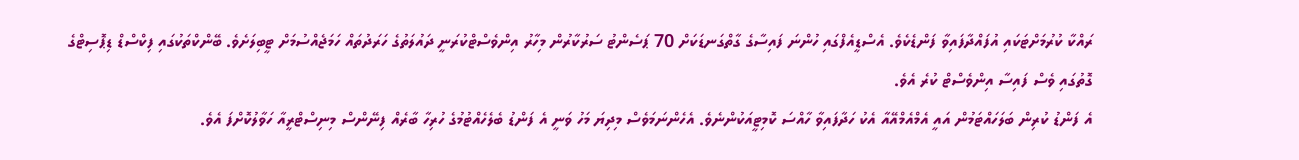ރައްކާ ކުރުމަށްޓަކައި އުފައްދާފައިވާ ފަންޑެކެވެ. އެސްޑީއެފްގައި ހުންނަ ފައިސާގެ ގާތްގަނޑަކަށް 70 ޕަސެންޓު ސަރުކާރުން މިހާރު އިންވެސްޓްކުރަނީ ދައުލަތުގެ ހަރަދުތައް ހަމަޖެއްސުމަށް ޓީބިލަށެވެ. ބޭންކްތަކުގައި ފިކްސްޑް ޑިޕޮސިޓްގެ ގޮތުގައި ވެސް ފައިސާ އިންވެސްޓް ކުރެ އެވެ.
އެ ފަންޑު ކުރިން ބަލަހައްޓަމުން އައީ އެމްއެމްއޭއާ އެކު ހަދާފައިވާ ހާއްސަ ކޮމިޓީއަކުންނެވެ. އެހެންނަމަވެސް މިދިޔަ މަހު ވަނީ އެ ފަންޑު ބެލެހެއްޓުމުގެ ހުރިހާ ބާރެއް ފިނޭންސް މިނިސްޓްރީއާ ހަވާލުކޮށްފަ އެވެ.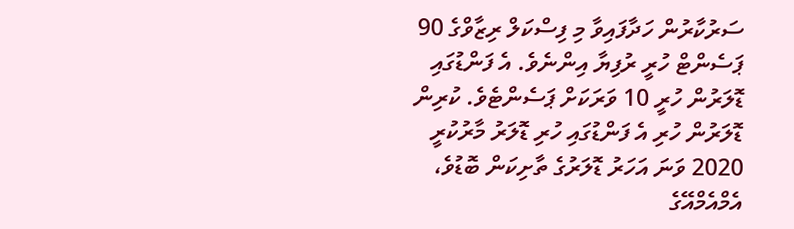ސަރުކާރުން ހަދާފައިވާ މި ފިސްކަލް ރިޒާވްގެ 90 ޕަސެންޓް ހުރީ ރުފިޔާ އިންނެވެ. އެ ފަންޑުގައި ޑޮލަރުން ހުރީ 10 ވަރަކަށް ޕަސެންޓެވެ. ކުރިން ޑޮލަރުން ހުރި އެ ފަންޑުގައި ހުރި ޑޮލަރު މާރުކުރީ 2020 ވަނަ އަހަރު ޑޮލަރުގެ ތާށިކަން ބޮޑުވެ، އެމްއެމްއޭގެ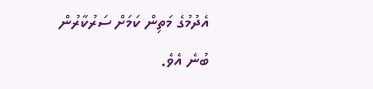އެދުމުގެ މަތިން ކަމަށް ސަރުކާރުން ބުނެ އެވެ.